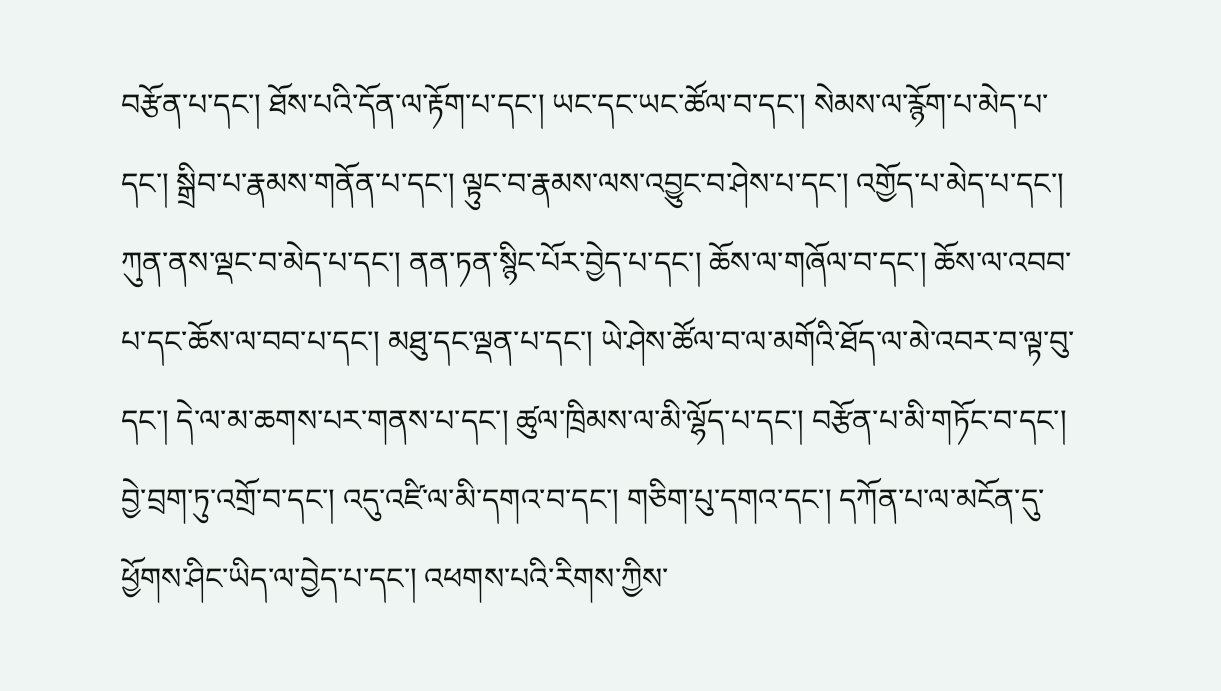བརྩོན་པ་དང་། ཐོས་པའི་དོན་ལ་རྟོག་པ་དང་། ཡང་དང་ཡང་ཚོལ་བ་དང་། སེམས་ལ་རྙོག་པ་མེད་པ་དང་། སྒྲིབ་པ་རྣམས་གནོན་པ་དང་། ལྟུང་བ་རྣམས་ལས་འབྱུང་བ་ཤེས་པ་དང་། འགྱོད་པ་མེད་པ་དང་། ཀུན་ནས་ལྡང་བ་མེད་པ་དང་། ནན་ཏན་སྙིང་པོར་བྱེད་པ་དང་། ཆོས་ལ་གཞོལ་བ་དང་། ཆོས་ལ་འབབ་པ་དང་ཆོས་ལ་བབ་པ་དང་། མཐུ་དང་ལྡན་པ་དང་། ཡེ་ཤེས་ཚོལ་བ་ལ་མགོའི་ཐོད་ལ་མེ་འབར་བ་ལྟ་བུ་དང་། དེ་ལ་མ་ཆགས་པར་གནས་པ་དང་། ཚུལ་ཁྲིམས་ལ་མི་ལྷོད་པ་དང་། བརྩོན་པ་མི་གཏོང་བ་དང་། བྱེ་བྲག་ཏུ་འགྲོ་བ་དང་། འདུ་འཛི་ལ་མི་དགའ་བ་དང་། གཅིག་པུ་དགའ་དང་། དཀོན་པ་ལ་མངོན་དུ་ཕྱོགས་ཤིང་ཡིད་ལ་བྱེད་པ་དང་། འཕགས་པའི་རིགས་ཀྱིས་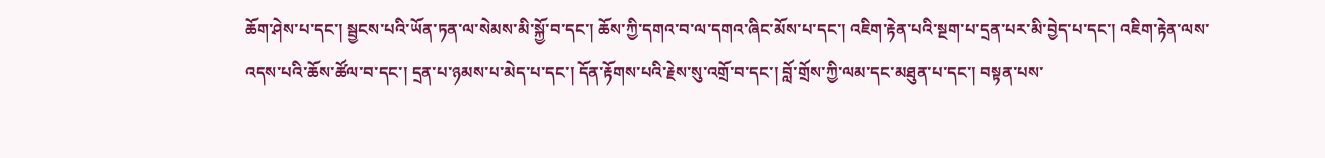ཆོག་ཤེས་པ་དང་། སྦྱངས་པའི་ཡོན་ཏན་ལ་སེམས་མི་སྐྱོ་བ་དང་། ཆོས་ཀྱི་དགའ་བ་ལ་དགའ་ཞིང་མོས་པ་དང་། འཇིག་རྟེན་པའི་སྔག་པ་དྲན་པར་མི་བྱེད་པ་དང་། འཇིག་རྟེན་ལས་འདས་པའི་ཆོས་ཚོལ་བ་དང་། དྲན་པ་ཉམས་པ་མེད་པ་དང་། དོན་རྟོགས་པའི་རྗེས་སུ་འགྲོ་བ་དང་། བློ་གྲོས་ཀྱི་ལམ་དང་མཐུན་པ་དང་། བསྟན་པས་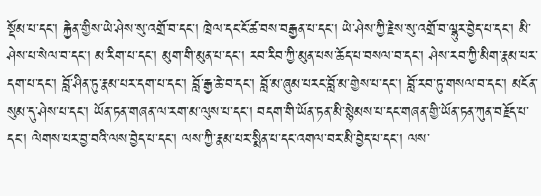སྡོམ་པ་དང་། རྐྱེན་གྱིས་ཡེ་ཤེས་སུ་འགྲོ་བ་དང་། ཁྲེལ་དང་ངོ་ཚ་བས་བརྒྱན་པ་དང་། ཡེ་ཤེས་ཀྱི་རྗེས་སུ་འགྲོ་བ་ལྷུར་བྱེད་པ་དང་། མི་ཤེས་པ་སེལ་བ་དང་། མ་རིག་པ་དང་། མུག་གི་མུན་པ་དང་། རབ་རིབ་ཀྱི་མུན་པས་ཆོད་པ་བསལ་བ་དང་། ཤེས་རབ་ཀྱི་མིག་རྣམ་པར་དག་པ་དང་། བློ་ཤིན་ཏུ་རྣམ་པར་དག་པ་དང་། བློ་རྒྱ་ཆེ་བ་དང་། བློ་མ་ཞུམ་པརང་བློ་མ་གྱེས་པ་དང་། བློ་རབ་ཏུ་གསལ་བ་དང་། མངོན་སུམ་དུ་ཤེས་པ་དང་། ཡོན་ཏན་གཞན་ལ་རག་མ་ལུས་པ་དང་། བདག་གི་ཡོན་ཏན་མི་སྙེམས་པ་དང་གཞན་གྱི་ཡོན་ཏན་ཀུན་བརྗོད་པ་དང་། ལེགས་པར་བྱ་བའི་ལས་བྱེད་པ་དང་། ལས་ཀྱི་རྣམ་པར་སྨིན་པ་དང་འགལ་བར་མི་བྱེད་པ་དང་། ལས་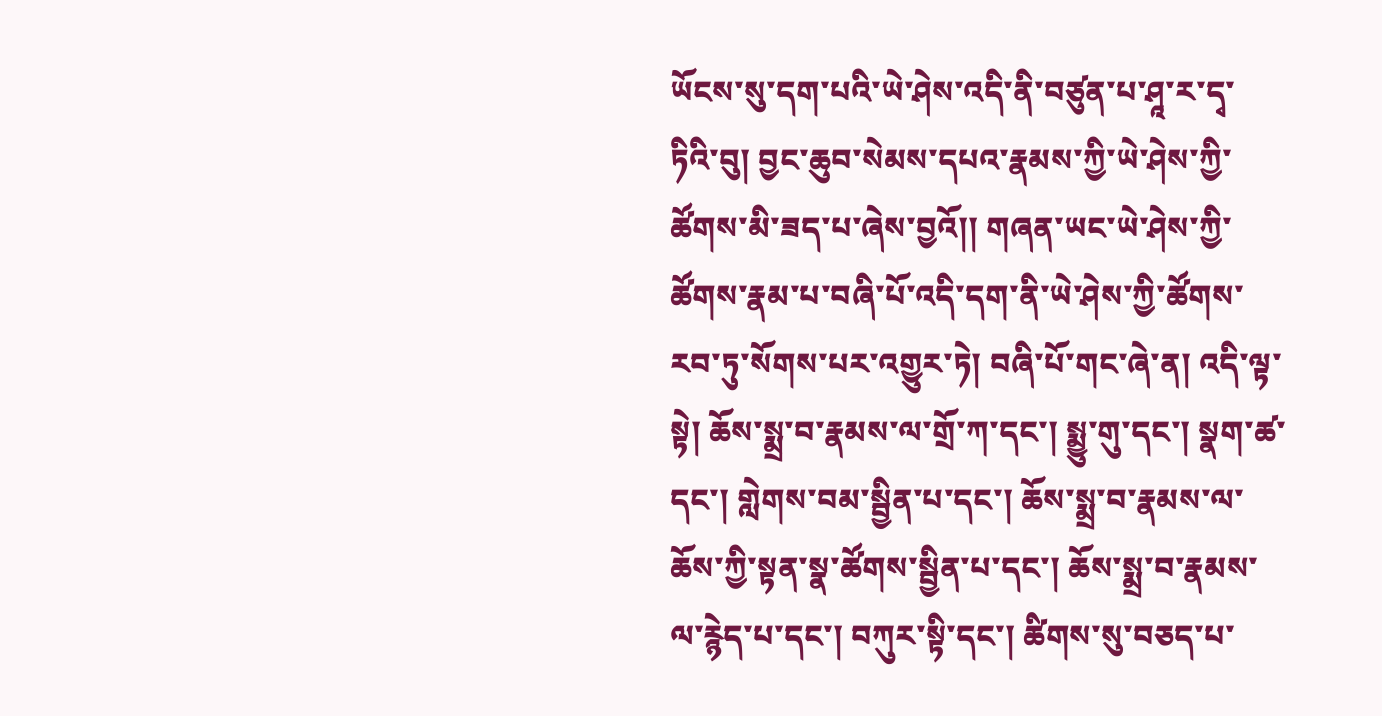ཡོངས་སུ་དག་པའི་ཡེ་ཤེས་འདི་ནི་བཙུན་པ་ཤཱ་ར་དྭ་ཏིའི་བུ། བྱང་ཆུབ་སེམས་དཔའ་རྣམས་ཀྱི་ཡེ་ཤེས་ཀྱི་ཚོགས་མི་ཟད་པ་ཞེས་བྱའོ།། གཞན་ཡང་ཡེ་ཤེས་ཀྱི་ཚོགས་རྣམ་པ་བཞི་པོ་འདི་དག་ནི་ཡེ་ཤེས་ཀྱི་ཚོགས་རབ་ཏུ་སོགས་པར་འགྱུར་ཏེ། བཞི་པོ་གང་ཞེ་ན། འདི་ལྟ་སྟེ། ཆོས་སྨྲ་བ་རྣམས་ལ་གྲོ་ཀ་དང་། སྨྱུ་གུ་དང་། སྣག་ཚ་དང་། གླེགས་བམ་སྦྱིན་པ་དང་། ཆོས་སྨྲ་བ་རྣམས་ལ་ཆོས་ཀྱི་སྟན་སྣ་ཚོགས་སྦྱིན་པ་དང་། ཆོས་སྨྲ་བ་རྣམས་ལ་རྙེད་པ་དང་། བཀུར་སྟི་དང་། ཚིགས་སུ་བཅད་པ་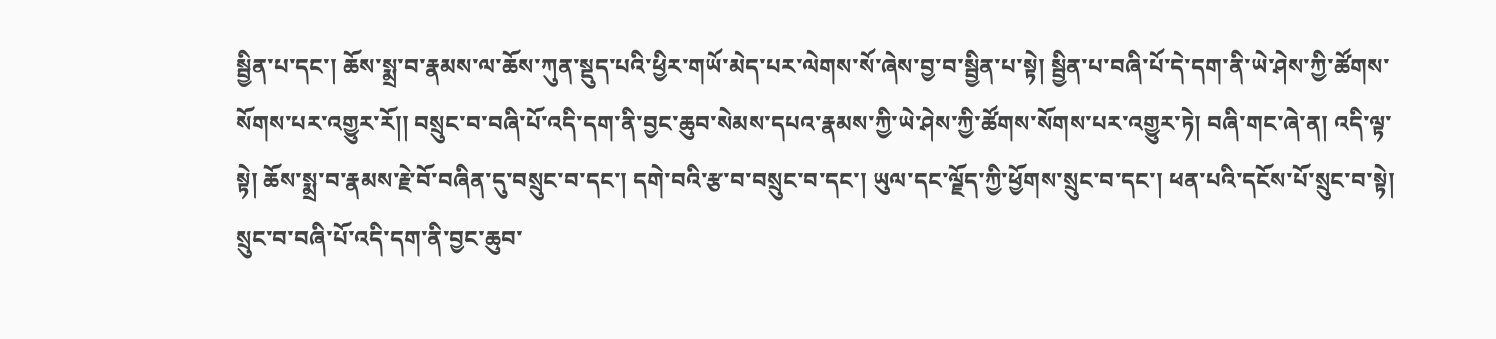སྦྱིན་པ་དང་། ཆོས་སྨྲ་བ་རྣམས་ལ་ཆོས་ཀུན་སྡུད་པའི་ཕྱིར་གཡོ་མེད་པར་ལེགས་སོ་ཞེས་བྱ་བ་སྦྱིན་པ་སྟེ། སྦྱིན་པ་བཞི་པོ་དེ་དག་ནི་ཡེ་ཤེས་ཀྱི་ཚོགས་སོགས་པར་འགྱུར་རོ།། བསྲུང་བ་བཞི་པོ་འདི་དག་ནི་བྱང་ཆུབ་སེམས་དཔའ་རྣམས་ཀྱི་ཡེ་ཤེས་ཀྱི་ཚོགས་སོགས་པར་འགྱུར་ཏེ། བཞི་གང་ཞེ་ན། འདི་ལྟ་སྟེ། ཆོས་སྨྲ་བ་རྣམས་རྗེ་བོ་བཞིན་དུ་བསྲུང་བ་དང་། དགེ་བའི་རྩ་བ་བསྲུང་བ་དང་། ཡུལ་དང་ལྗོད་ཀྱི་ཕྱོགས་སྲུང་བ་དང་། ཕན་པའི་དངོས་པོ་སྲུང་བ་སྟེ། སྲུང་བ་བཞི་པོ་འདི་དག་ནི་བྱང་ཆུབ་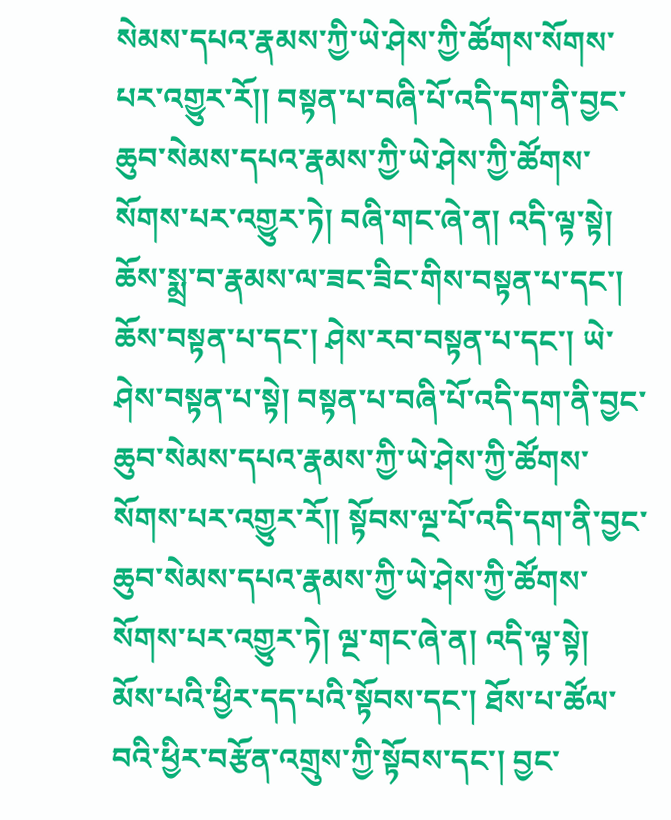སེམས་དཔའ་རྣམས་ཀྱི་ཡེ་ཤེས་ཀྱི་ཚོགས་སོགས་པར་འགྱུར་རོ།། བསྟན་པ་བཞི་པོ་འདི་དག་ནི་བྱང་ཆུབ་སེམས་དཔའ་རྣམས་ཀྱི་ཡེ་ཤེས་ཀྱི་ཚོགས་སོགས་པར་འགྱུར་ཏེ། བཞི་གང་ཞེ་ན། འདི་ལྟ་སྟེ། ཆོས་སྨྲ་བ་རྣམས་ལ་ཟང་ཟིང་གིས་བསྟན་པ་དང་། ཆོས་བསྟན་པ་དང་། ཤེས་རབ་བསྟན་པ་དང་། ཡེ་ཤེས་བསྟན་པ་སྟེ། བསྟན་པ་བཞི་པོ་འདི་དག་ནི་བྱང་ཆུབ་སེམས་དཔའ་རྣམས་ཀྱི་ཡེ་ཤེས་ཀྱི་ཚོགས་སོགས་པར་འགྱུར་རོ།། སྟོབས་ལྔ་པོ་འདི་དག་ནི་བྱང་ཆུབ་སེམས་དཔའ་རྣམས་ཀྱི་ཡེ་ཤེས་ཀྱི་ཚོགས་སོགས་པར་འགྱུར་ཏེ། ལྔ་གང་ཞེ་ན། འདི་ལྟ་སྟེ། མོས་པའི་ཕྱིར་དད་པའི་སྟོབས་དང་། ཐོས་པ་ཚོལ་བའི་ཕྱིར་བརྩོན་འགྲུས་ཀྱི་སྟོབས་དང་། བྱང་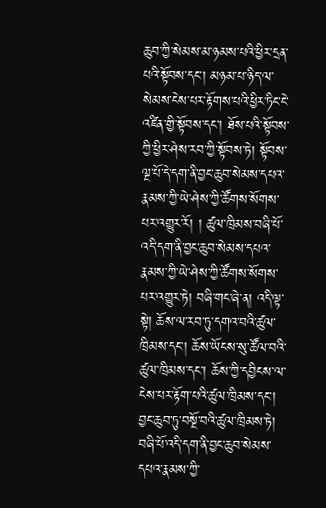ཆུབ་ཀྱི་སེམས་མ་ཉམས་པའི་ཕྱིར་དྲན་པའི་སྟོབས་དང་། མཉམ་པ་ཉིད་ལ་སེམས་ངེས་པར་རྟོགས་པའི་ཕྱིར་ཏིང་ངེ་འཛིན་གྱི་སྟོབས་དང་། ཐོས་པའི་སྟོབས་ཀྱི་ཕྱིར་ཤེས་རབ་ཀྱི་སྟོབས་ཏེ། སྟོབས་ལྔ་པོ་དེ་དག་ནི་བྱང་ཆུབ་སེམས་དཔའ་རྣམས་ཀྱི་ཡེ་ཤེས་ཀྱི་ཚོགས་སོགས་པར་འགྱུར་རོ། ། ཚུལ་ཁྲིམས་བཞི་པོ་འདི་དག་ནི་བྱང་ཆུབ་སེམས་དཔའ་རྣམས་ཀྱི་ཡེ་ཤེས་ཀྱི་ཚོགས་སོགས་པར་འགྱུར་ཏེ། བཞི་གང་ཞེ་ན། འདི་ལྟ་སྟེ། ཆོས་ལ་རབ་ཏུ་དགའ་བའི་ཚུལ་ཁྲིམས་དང་། ཆོས་ཡོངས་སུ་ཚོལ་བའི་ཚུལ་ཁྲིམས་དང་། ཆོས་ཀྱི་དབྱིངས་ལ་ངེས་པར་རྟོག་པའི་ཚུལ་ཁྲིམས་དང་། བྱང་ཆུབ་ཏུ་བསྔོ་བའི་ཚུལ་ཁྲིམས་ཏེ། བཞི་པོ་འདི་དག་ནི་བྱང་ཆུབ་སེམས་དཔའ་རྣམས་ཀྱི་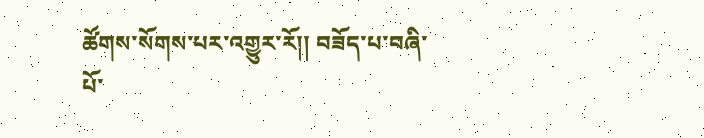ཚོགས་སོགས་པར་འགྱུར་རོ།། བཟོད་པ་བཞི་པོ་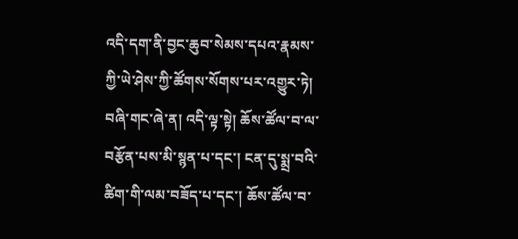འདི་དག་ནི་བྱང་ཆུབ་སེམས་དཔའ་རྣམས་ཀྱི་ཡེ་ཤེས་ཀྱི་ཚོགས་སོགས་པར་འགྱུར་ཏེ། བཞི་གང་ཞེ་ན། འདི་ལྟ་སྟེ། ཆོས་ཚོལ་བ་ལ་བརྩོན་པས་མི་སྙན་པ་དང་། ངན་དུ་སྨྲ་བའི་ཚིག་གི་ལམ་བཟོད་པ་དང་། ཆོས་ཚོལ་བ་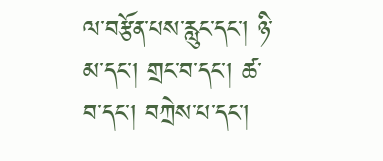ལ་བརྩོན་པས་རླུང་དང་། ཉི་མ་དང་། གྲང་བ་དང་། ཚ་བ་དང་། བཀྲེས་པ་དང་།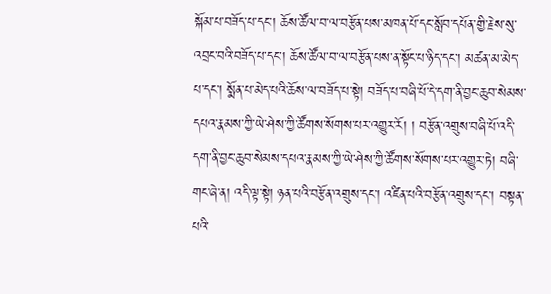སྐོམ་པ་བཟོད་པ་དང་། ཆོས་ཚོལ་བ་ལ་བརྩོན་པས་མཁན་པོ་དང་སློབ་དཔོན་གྱི་རྗེས་སུ་འབྲང་བའི་བཟོད་པ་དང་། ཆོས་ཚོལ་བ་ལ་བརྩོན་པས་ན་སྟོང་པ་ཉིད་དང་། མཚན་མ་མེད་པ་དང་། སྨོན་པ་མེད་པའི་ཆོས་ལ་བཟོད་པ་སྟེ། བཟོད་པ་བཞི་པོ་དེ་དག་ནི་བྱང་ཆུབ་སེམས་དཔའ་རྣམས་ཀྱི་ཡེ་ཤེས་ཀྱི་ཚོགས་སོགས་པར་འགྱུར་རོ། ། བརྩོན་འགྲུས་བཞི་པོ་འདི་དག་ནི་བྱང་ཆུབ་སེམས་དཔའ་རྣམས་ཀྱི་ཡེ་ཤེས་ཀྱི་ཚོགས་སོགས་པར་འགྱུར་ཏེ། བཞི་གང་ཞེ་ན། འདི་ལྟ་སྟེ། ཉན་པའི་བརྩོན་འགྲུས་དང་། འཛིན་པའི་བརྩོན་འགྲུས་དང་། བསྟན་པའི་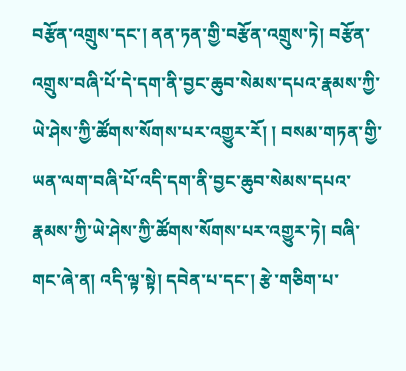བརྩོན་འགྲུས་དང་། ནན་ཏན་གྱི་བརྩོན་འགྲུས་ཏེ། བརྩོན་འགྲུས་བཞི་པོ་དེ་དག་ནི་བྱང་ཆུབ་སེམས་དཔའ་རྣམས་ཀྱི་ཡེ་ཤེས་ཀྱི་ཚོགས་སོགས་པར་འགྱུར་རོ། ། བསམ་གཏན་གྱི་ཡན་ལག་བཞི་པོ་འདི་དག་ནི་བྱང་ཆུབ་སེམས་དཔའ་རྣམས་ཀྱི་ཡེ་ཤེས་ཀྱི་ཚོགས་སོགས་པར་འགྱུར་ཏེ། བཞི་གང་ཞེ་ན། འདི་ལྟ་སྟེ། དབེན་པ་དང་། རྩེ་གཅིག་པ་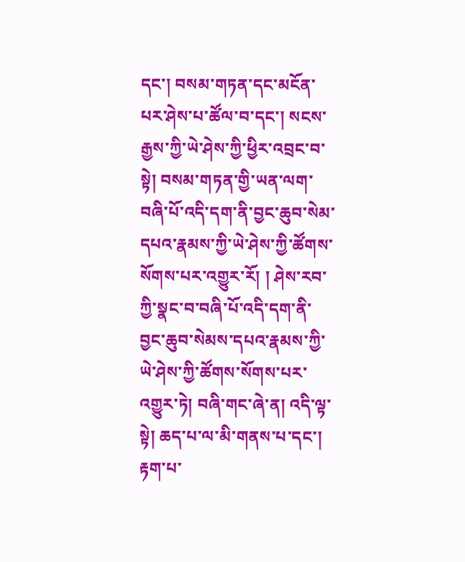དང་། བསམ་གཏན་དང་མངོན་པར་ཤེས་པ་ཚོལ་བ་དང་། སངས་རྒྱས་ཀྱི་ཡེ་ཤེས་ཀྱི་ཕྱིར་འབྲང་བ་སྟེ། བསམ་གཏན་གྱི་ཡན་ལག་བཞི་པོ་འདི་དག་ནི་བྱང་ཆུབ་སེམ་དཔའ་རྣམས་ཀྱི་ཡེ་ཤེས་ཀྱི་ཚོགས་སོགས་པར་འགྱུར་རོ། ། ཤེས་རབ་ཀྱི་སྣང་བ་བཞི་པོ་འདི་དག་ནི་བྱང་ཆུབ་སེམས་དཔའ་རྣམས་ཀྱི་ཡེ་ཤེས་ཀྱི་ཚོགས་སོགས་པར་འགྱུར་ཏེ། བཞི་གང་ཞེ་ན། འདི་ལྟ་སྟེ། ཆད་པ་ལ་མི་གནས་པ་དང་། རྟག་པ་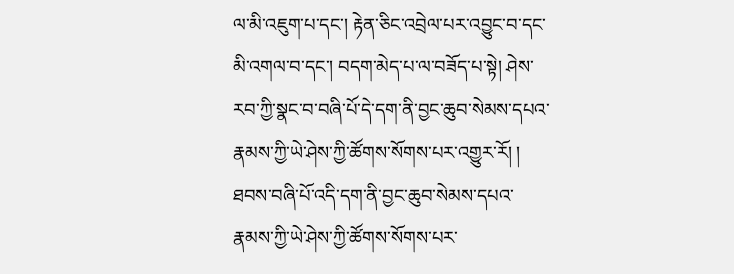ལ་མི་འཇུག་པ་དང་། རྟེན་ཅིང་འབྲེལ་པར་འབྱུང་བ་དང་མི་འགལ་བ་དང་། བདག་མེད་པ་ལ་བཟོད་པ་སྟེ། ཤེས་རབ་ཀྱི་སྣང་བ་བཞི་པོ་དེ་དག་ནི་བྱང་ཆུབ་སེམས་དཔའ་རྣམས་ཀྱི་ཡེ་ཤེས་ཀྱི་ཚོགས་སོགས་པར་འགྱུར་རོ། ། ཐབས་བཞི་པོ་འདི་དག་ནི་བྱང་ཆུབ་སེམས་དཔའ་རྣམས་ཀྱི་ཡེ་ཤེས་ཀྱི་ཚོགས་སོགས་པར་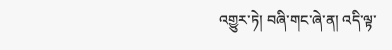འགྱུར་ཏེ། བཞི་གང་ཞེ་ན། འདི་ལྟ་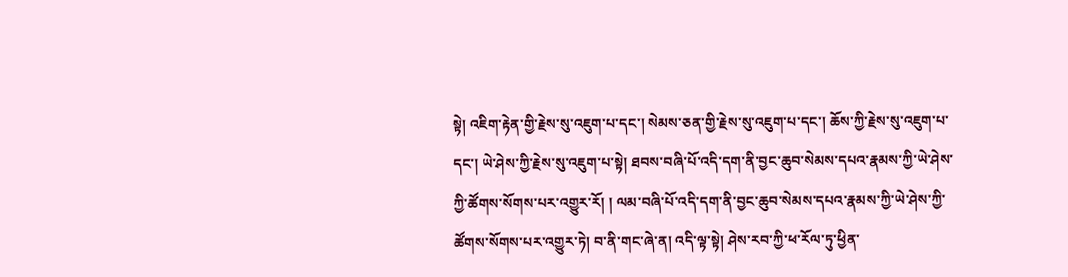སྟེ། འཇིག་རྟེན་གྱི་རྗེས་སུ་འཇུག་པ་དང་། སེམས་ཅན་གྱི་རྗེས་སུ་འཇུག་པ་དང་། ཆོས་ཀྱི་རྗེས་སུ་འཇུག་པ་དང་། ཡེ་ཤེས་ཀྱི་རྗེས་སུ་འཇུག་པ་སྟེ། ཐབས་བཞི་པོ་འདི་དག་ནི་བྱང་ཆུབ་སེམས་དཔའ་རྣམས་ཀྱི་ཡེ་ཤེས་ཀྱི་ཚོགས་སོགས་པར་འགྱུར་རོ། ། ལམ་བཞི་པོ་འདི་དག་ནི་བྱང་ཆུབ་སེམས་དཔའ་རྣམས་ཀྱི་ཡེ་ཤེས་ཀྱི་ཚོགས་སོགས་པར་འགྱུར་ཏེ། བ་ནི་གང་ཞེ་ན། འདི་ལྟ་སྟེ། ཤེས་རབ་ཀྱི་ཕ་རོལ་ཏུ་ཕྱིན་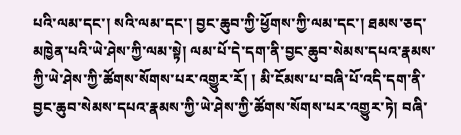པའི་ལམ་དང་། སའི་ལམ་དང་། བྱང་ཆུབ་ཀྱི་ཕྱོགས་ཀྱི་ལམ་དང་། ཐམས་ཅད་མཁྱེན་པའི་ཡེ་ཤེས་ཀྱི་ལམ་སྟེ། ལམ་པོ་དེ་དག་ནི་བྱང་ཆུབ་སེམས་དཔའ་རྣམས་ཀྱི་ཡེ་ཤེས་ཀྱི་ཚོགས་སོགས་པར་འགྱུར་རོ། ། མི་ངོམས་པ་བཞི་པོ་འདི་དག་ནི་བྱང་ཆུབ་སེམས་དཔའ་རྣམས་ཀྱི་ཡེ་ཤེས་ཀྱི་ཚོགས་སོགས་པར་འགྱུར་ཏེ། བཞི་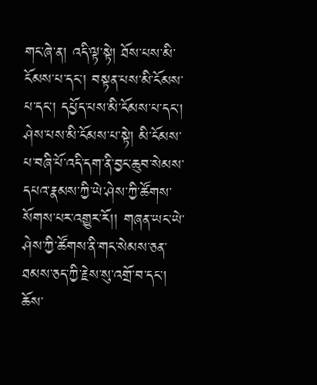གང་ཞེ་ན། འདི་ལྟ་སྟེ། ཐོས་པས་མི་ངོམས་པ་དང་། བསྟན་པས་མི་ངོམས་པ་དང་། དཔྱོད་པས་མི་ངོམས་པ་དང་། ཤེས་པས་མི་ངོམས་པ་སྟེ། མི་ངོམས་པ་བཞི་པོ་འདི་དག་ནི་བྱང་ཆུབ་སེམས་དཔའ་རྣམས་ཀྱི་ཡེ་ཤེས་ཀྱི་ཚོགས་སོགས་པར་འགྱུར་རོ།། གཞན་ཡང་ཡེ་ཤེས་ཀྱི་ཚོགས་ནི་གང་སེམས་ཅན་ཐམས་ཅད་ཀྱི་རྗེས་སུ་འགྲོ་བ་དང་། ཆོས་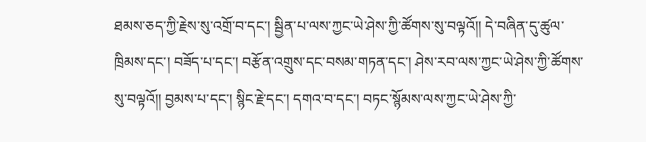ཐམས་ཅད་ཀྱི་རྗེས་སུ་འགྲོ་བ་དང་། སྦྱིན་པ་ལས་ཀྱང་ཡེ་ཤེས་ཀྱི་ཚོགས་སུ་བལྟའོ།། དེ་བཞིན་དུ་ཚུལ་ཁྲིམས་དང་། བཟོད་པ་དང་། བརྩོན་འགྲུས་དང་བསམ་གཏན་དང་། ཤེས་རབ་ལས་ཀྱང་ཡེ་ཤེས་ཀྱི་ཚོགས་སུ་བལྟའོ།། བྱམས་པ་དང་། སྙིང་རྗེ་དང་། དགའ་བ་དང་། བཏང་སྙོམས་ལས་ཀྱང་ཡེ་ཤེས་ཀྱི་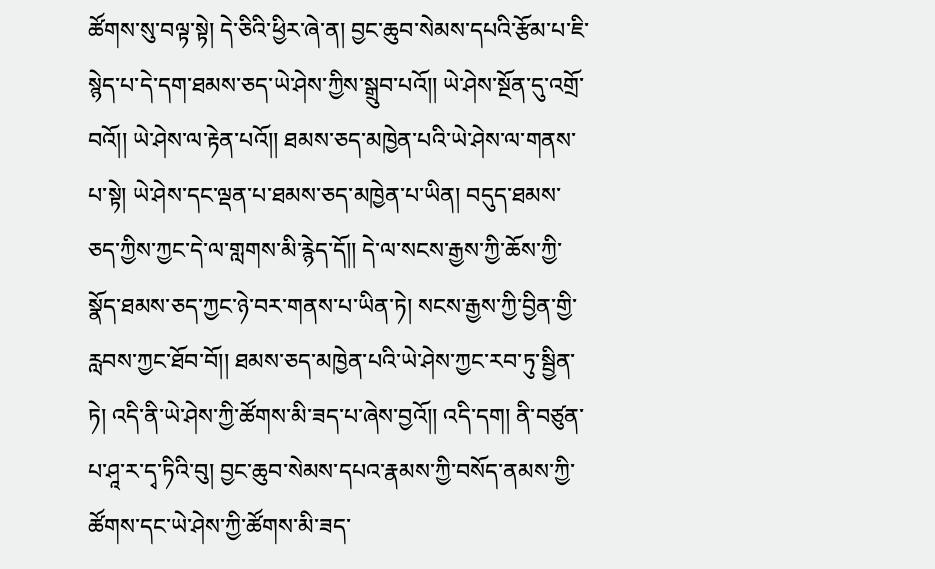ཚོགས་སུ་བལྟ་སྟེ། དེ་ཅིའི་ཕྱིར་ཞེ་ན། བྱང་ཆུབ་སེམས་དཔའི་རྩོམ་པ་ཇི་སྙེད་པ་དེ་དག་ཐམས་ཅད་ཡེ་ཤེས་ཀྱིས་སྒྲུབ་པའོ།། ཡེ་ཤེས་སྔོན་དུ་འགྲོ་བའོ།། ཡེ་ཤེས་ལ་རྟེན་པའོ།། ཐམས་ཅད་མཁྱེན་པའི་ཡེ་ཤེས་ལ་གནས་པ་སྟེ། ཡེ་ཤེས་དང་ལྡན་པ་ཐམས་ཅད་མཁྱེན་པ་ཡིན། བདུད་ཐམས་ཅད་ཀྱིས་ཀྱང་དེ་ལ་གླགས་མི་རྙེད་དོ།། དེ་ལ་སངས་རྒྱས་ཀྱི་ཆོས་ཀྱི་སྣོད་ཐམས་ཅད་ཀྱང་ཉེ་བར་གནས་པ་ཡིན་ཏེ། སངས་རྒྱས་ཀྱི་བྱིན་གྱི་རླབས་ཀྱང་ཐོབ་བོ།། ཐམས་ཅད་མཁྱེན་པའི་ཡེ་ཤེས་ཀྱང་རབ་ཏུ་སྦྱིན་ཏེ། འདི་ནི་ཡེ་ཤེས་ཀྱི་ཚོགས་མི་ཟད་པ་ཞེས་བྱའོ།། འདི་དག། ནི་བཙུན་པ་ཤཱ་ར་དྭ་ཏིའི་བུ། བྱང་ཆུབ་སེམས་དཔའ་རྣམས་ཀྱི་བསོད་ནམས་ཀྱི་ཚོགས་དང་ཡེ་ཤེས་ཀྱི་ཚོགས་མི་ཟད་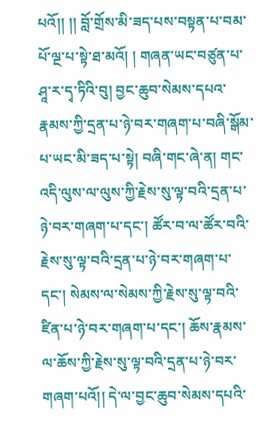པའོ།། །། བློ་གྲོས་མི་ཟད་པས་བསྟན་པ་བམ་པོ་ལྔ་པ་སྟེ་ཐ་མའོ། ། གཞན་ཡང་བཙུན་པ་ཤཱ་ར་དྭ་ཏིའི་བུ། བྱང་ཆུབ་སེམས་དཔའ་རྣམས་ཀྱི་དྲན་པ་ཉེ་བར་གཞག་པ་བཞི་སྒོམ་པ་ཡང་མི་ཟད་པ་སྟེ། བཞི་གང་ཞེ་ན། གང་འདི་ལུས་ལ་ལུས་ཀྱི་རྗེས་སུ་ལྟ་བའི་དྲན་པ་ཉེ་བར་གཞག་པ་དང་། ཚོར་བ་ལ་ཚོར་བའི་རྗེས་སུ་ལྟ་བའི་དྲན་པ་ཉེ་བར་གཞག་པ་དང་། སེམས་ལ་སེམས་ཀྱི་རྗེས་སུ་ལྟ་བའི་ཛིན་པ་ཉེ་བར་གཞག་པ་དང་། ཆོས་རྣམས་ལ་ཆོས་ཀྱི་རྗེས་སུ་ལྟ་བའི་དྲན་པ་ཉེ་བར་གཞག་པའོ།། དེ་ལ་བྱང་ཆུབ་སེམས་དཔའི་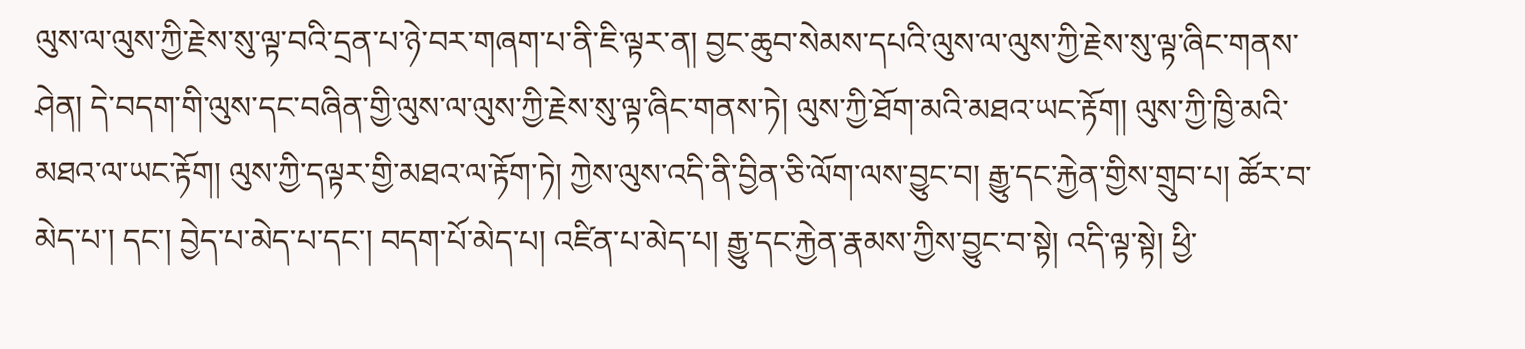ལུས་ལ་ལུས་ཀྱི་རྗེས་སུ་ལྟ་བའི་དྲན་པ་ཉེ་བར་གཞག་པ་ནི་ཇི་ལྟར་ན། བྱང་ཆུབ་སེམས་དཔའི་ལུས་ལ་ལུས་ཀྱི་རྗེས་སུ་ལྟ་ཞིང་གནས་ཤེན། དེ་བདག་གི་ལུས་དང་བཞིན་གྱི་ལུས་ལ་ལུས་ཀྱི་རྗེས་སུ་ལྟ་ཞིང་གནས་ཏེ། ལུས་ཀྱི་ཐོག་མའི་མཐའ་ཡང་རྟོག། ལུས་ཀྱི་ཁྱི་མའི་མཐའ་ལ་ཡང་རྟོག། ལུས་ཀྱི་དལྟར་གྱི་མཐའ་ལ་རྟོག་ཏེ། ཀྱེས་ལུས་འདི་ནི་བྱིན་ཅི་ལོག་ལས་བྱུང་བ། རྒྱུ་དང་རྐྱེན་གྱིས་གྲུབ་པ། ཚོར་བ་མེད་པ་། དང་། བྱེད་པ་མེད་པ་དང་། བདག་པོ་མེད་པ། འཛིན་པ་མེད་པ། རྒྱུ་དང་རྐྱེན་རྣམས་ཀྱིས་བྱུང་བ་སྟེ། འདི་ལྟ་སྟེ། ཕྱི་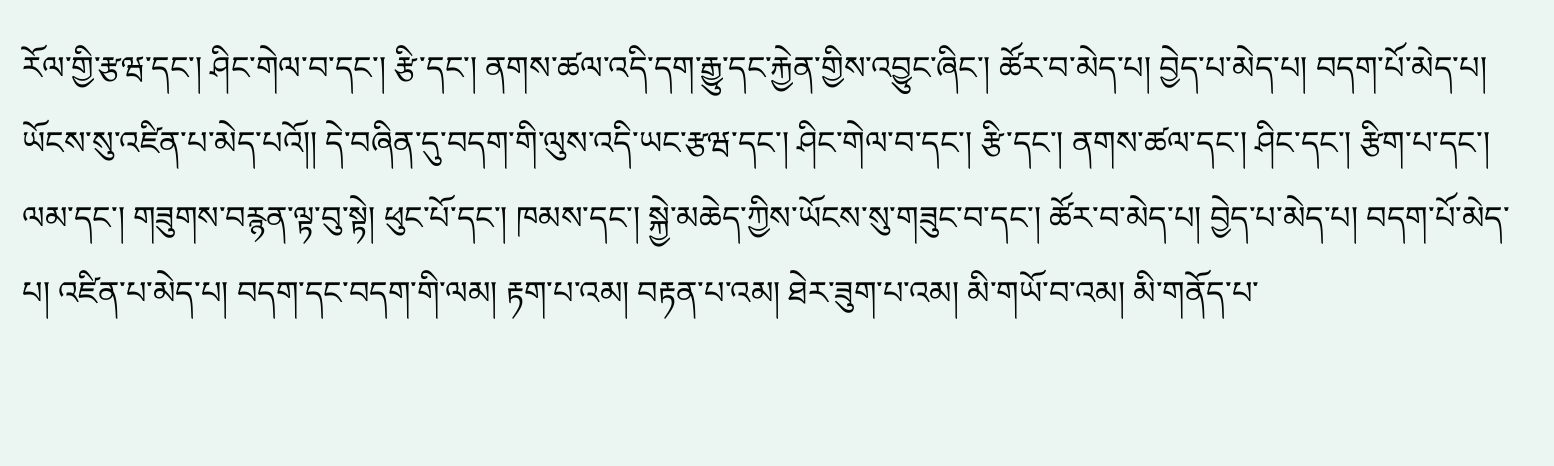རོལ་གྱི་རྩཝ་དང་། ཤིང་གེལ་བ་དང་། རྩི་དང་། ནགས་ཚལ་འདི་དག་རྒྱུ་དང་རྐྱེན་གྱིས་འབྱུང་ཞིང་། ཚོར་བ་མེད་པ། བྱེད་པ་མེད་པ། བདག་པོ་མེད་པ། ཡོངས་སུ་འཛིན་པ་མེད་པའོ།། དེ་བཞིན་དུ་བདག་གི་ལུས་འདི་ཡང་རྩཝ་དང་། ཤིང་གེལ་བ་དང་། རྩི་དང་། ནགས་ཚལ་དང་། ཤིང་དང་། རྩིག་པ་དང་། ལམ་དང་། གཟུགས་བརྙན་ལྟ་བུ་སྟེ། ཕུང་པོ་དང་། ཁམས་དང་། སྐྱེ་མཆེད་ཀྱིས་ཡོངས་སུ་གཟུང་བ་དང་། ཚོར་བ་མེད་པ། བྱེད་པ་མེད་པ། བདག་པོ་མེད་པ། འཛིན་པ་མེད་པ། བདག་དང་བདག་གི་ལམ། རྟག་པ་འམ། བརྟན་པ་འམ། ཐེར་ཟུག་པ་འམ། མི་གཡོ་བ་འམ། མི་གནོད་པ་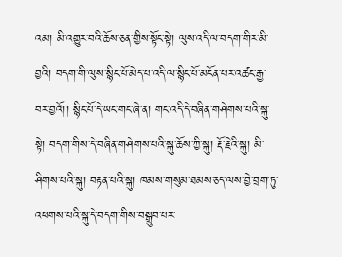འམ། མི་འགྱུར་བའི་ཆོས་ཅན་གྱིས་སྟོང་སྟེ། ལུས་འདི་ལ་བདག་གིར་མི་བྱའི། བདག་གི་ལུས་སྙིང་པོ་མེད་པ་འདི་ལ་སྙིང་པོ་མངོན་པར་འཚང་རྒྱ་བར་བྱའོ།། སྙིང་པོ་དེ་ཡང་གང་ཞེ་ན། གང་འདི་དེ་བཞིན་གཤེགས་པའི་སྐུ་སྟེ། བདག་གིས་དེ་བཞིན་གཤེགས་པའི་སྐུ་ཆོས་ཀྱི་སྐུ། རྡོ་རྗེའི་སྐུ། མི་ཤིགས་པའི་སྐུ། བརྟན་པའི་སྐུ། ཁམས་གསུམ་ཐམས་ཅད་ལས་བྱེ་བྲག་ཏུ་འཕགས་པའི་སྐུ་དེ་བདག་གིས་བསྒྲུབ་པར་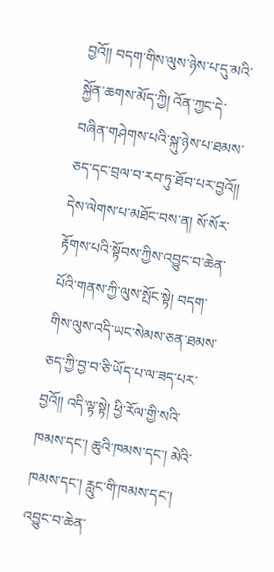བྱའོ།། བདག་གིས་ལུས་ཉེས་པ་དུ་མའི་སྐྱོན་ཆགས་མོད་ཀྱི། འོན་ཀྱང་དེ་བཞིན་གཤེགས་པའི་སྐུ་ཉེས་པ་ཐམས་ཅད་དང་བྲལ་བ་རབ་ཏུ་ཐོབ་པར་བྱའོ།། དེས་ལེགས་པ་མཐོང་བས་ན། སོ་སོར་རྟོགས་པའི་སྟོབས་ཀྱིས་འབྱུང་བ་ཆེན་པོའི་གནས་ཀྱི་ལུས་སྤོང་སྟེ། བདག་གིས་ལུས་འདི་ཡང་སེམས་ཅན་ཐམས་ཅད་ཀྱི་བྱ་བ་ཅི་ཡོད་པ་ལ་ཟད་པར་བྱའོ།། འདི་ལྟ་སྟེ། ཕྱི་རོལ་གྱི་སའི་ཁམས་དང་། ཆུའི་ཁམས་དང་། མེའི་ཁམས་དང་། རླུང་གི་ཁམས་དང་། འབྱུང་བ་ཆེན་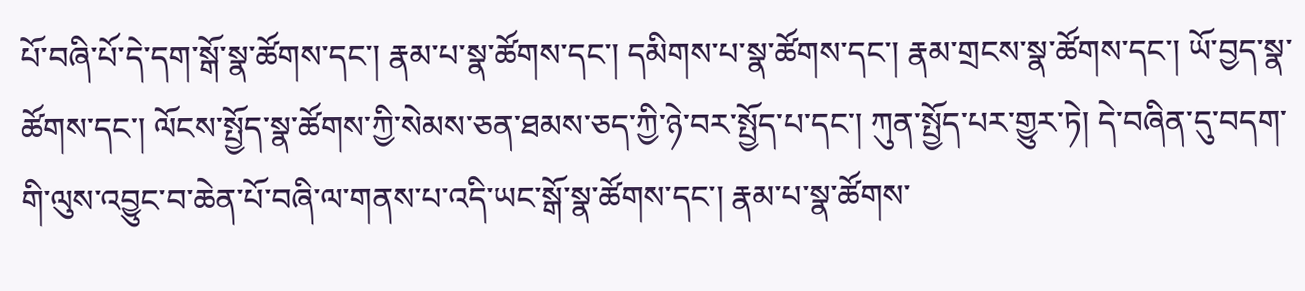པོ་བཞི་པོ་དེ་དག་སྒོ་སྣ་ཚོགས་དང་། རྣམ་པ་སྣ་ཚོགས་དང་། དམིགས་པ་སྣ་ཚོགས་དང་། རྣམ་གྲངས་སྣ་ཚོགས་དང་། ཡོ་བྱད་སྣ་ཚོགས་དང་། ལོངས་སྤྱོད་སྣ་ཚོགས་ཀྱི་སེམས་ཅན་ཐམས་ཅད་ཀྱི་ཉེ་བར་སྤྱོད་པ་དང་། ཀུན་སྤྱོད་པར་གྱུར་ཏེ། དེ་བཞིན་དུ་བདག་གི་ལུས་འབྱུང་བ་ཆེན་པོ་བཞི་ལ་གནས་པ་འདི་ཡང་སྒོ་སྣ་ཚོགས་དང་། རྣམ་པ་སྣ་ཚོགས་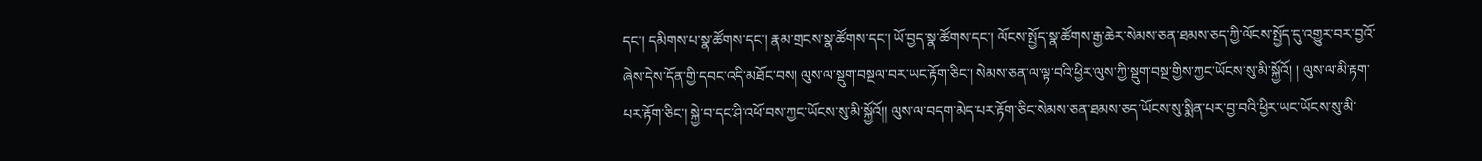དང་། དམིགས་པ་སྣ་ཚོགས་དང་། རྣམ་གྲངས་སྣ་ཚོགས་དང་། ཡོ་བྱད་སྣ་ཚོགས་དང་། ལོངས་སྤྱོད་སྣ་ཚོགས་རྒྱ་ཆེར་སེམས་ཅན་ཐམས་ཅད་ཀྱི་ལོངས་སྤྱོད་དུ་འགྱུར་བར་བྱའོ་ཞེས་དེས་དོན་གྱི་དབང་འདི་མཐོང་བས། ལུས་ལ་སྡུག་བསྔལ་བར་ཡང་རྟོག་ཅིང་། སེམས་ཅན་ལ་ལྟ་བའི་ཕྱིར་ལུས་ཀྱི་སྡུག་བསྔ་གྱིས་ཀྱང་ཡོངས་སུ་མི་སྐྱོའོ། ། ལུས་ལ་མི་རྟག་པར་རྟོག་ཅིང་། སྐྱེ་བ་དང་ཤི་འཕོ་བས་ཀྱང་ཡོངས་སུ་མི་སྐྱོའོ།། ལུས་ལ་བདག་མེད་པར་རྟོག་ཅིང་སེམས་ཅན་ཐམས་ཅད་ཡོངས་སུ་སྨིན་པར་བྱ་བའི་ཕྱིར་ཡང་ཡོངས་སུ་མི་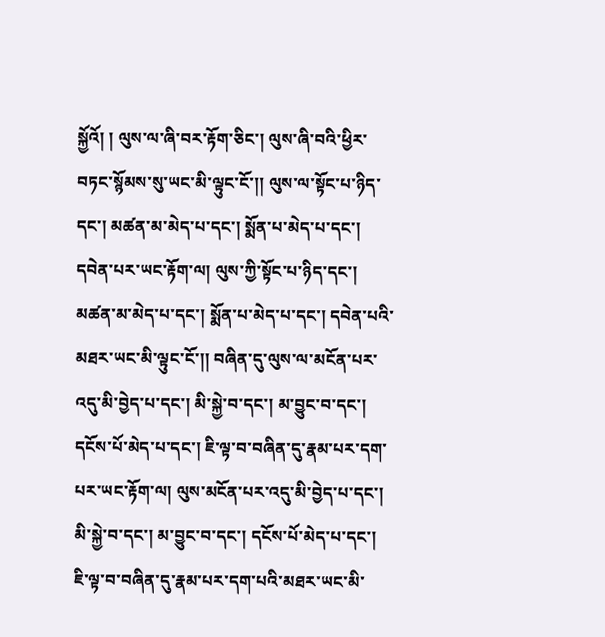སྐྱོའོ། ། ལུས་ལ་ཞི་བར་རྟོག་ཅིང་། ལུས་ཞི་བའི་ཕྱིར་བཏང་སྙོམས་སུ་ཡང་མི་ལྟུང་ངོ་།། ལུས་ལ་སྟོང་པ་ཉིད་དང་། མཚན་མ་མེད་པ་དང་། སྨོན་པ་མེད་པ་དང་། དབེན་པར་ཡང་རྟོག་ལ། ལུས་ཀྱི་སྟོང་པ་ཉིད་དང་། མཚན་མ་མེད་པ་དང་། སྨོན་པ་མེད་པ་དང་། དབེན་པའི་མཐར་ཡང་མི་ལྟུང་ངོ་།། བཞིན་དུ་ལུས་ལ་མངོན་པར་འདུ་མི་བྱེད་པ་དང་། མི་སྐྱེ་བ་དང་། མ་བྱུང་བ་དང་། དངོས་པོ་མེད་པ་དང་། ཇི་ལྟ་བ་བཞིན་དུ་རྣམ་པར་དག་པར་ཡང་རྟོག་ལ། ལུས་མངོན་པར་འདུ་མི་བྱེད་པ་དང་། མི་སྐྱེ་བ་དང་། མ་བྱུང་བ་དང་། དངོས་པོ་མེད་པ་དང་། ཇི་ལྟ་བ་བཞིན་དུ་རྣམ་པར་དག་པའི་མཐར་ཡང་མི་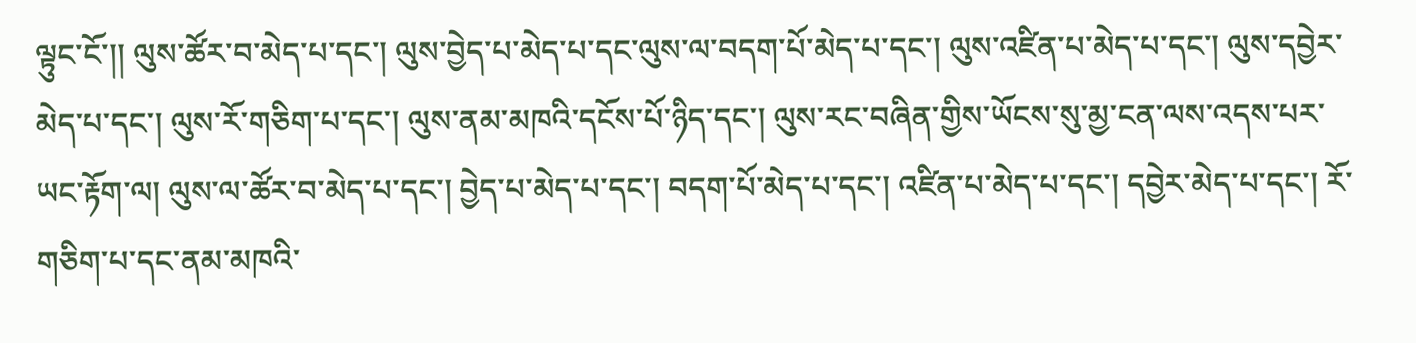ལྟུང་ངོ་།། ལུས་ཚོར་བ་མེད་པ་དང་། ལུས་བྱེད་པ་མེད་པ་དང་ལུས་ལ་བདག་པོ་མེད་པ་དང་། ལུས་འཛིན་པ་མེད་པ་དང་། ལུས་དབྱེར་མེད་པ་དང་། ལུས་རོ་གཅིག་པ་དང་། ལུས་ནམ་མཁའི་དངོས་པོ་ཉིད་དང་། ལུས་རང་བཞིན་གྱིས་ཡོངས་སུ་མྱ་ངན་ལས་འདས་པར་ཡང་རྟོག་ལ། ལུས་ལ་ཚོར་བ་མེད་པ་དང་། བྱེད་པ་མེད་པ་དང་། བདག་པོ་མེད་པ་དང་། འཛིན་པ་མེད་པ་དང་། དབྱེར་མེད་པ་དང་། རོ་གཅིག་པ་དང་ནམ་མཁའི་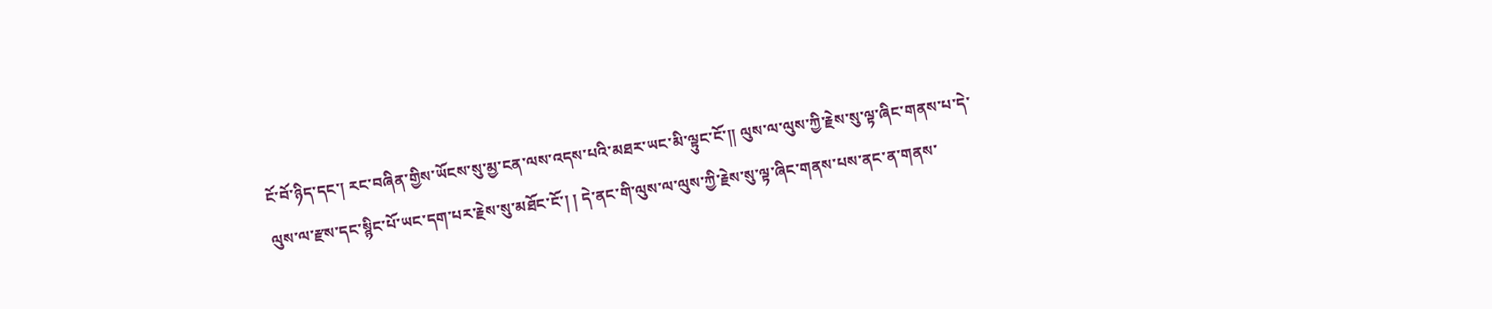ངོ་བོ་ཉིད་དང་། རང་བཞིན་གྱིས་ཡོངས་སུ་མྱ་ངན་ལས་འདས་པའི་མཐར་ཡང་མི་ལྟུང་ངོ་།། ལུས་ལ་ལུས་ཀྱི་རྗེས་སུ་ལྟ་ཞིང་གནས་པ་དེ་ལུས་ལ་རྫས་དང་སྙིང་པོ་ཡང་དག་པར་རྗེས་སུ་མཐོང་ངོ་། ། དེ་ནང་གི་ལུས་ལ་ལུས་ཀྱི་རྗེས་སུ་ལྟ་ཞིང་གནས་པས་ནང་ན་གནས་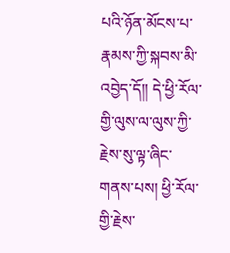པའི་ཉོན་མོངས་པ་རྣམས་ཀྱི་སྐབས་མི་འབྱེད་དོ།། དེ་ཕྱི་རོལ་གྱི་ལུས་ལ་ལུས་ཀྱི་རྗེས་སུ་ལྟ་ཞིང་གནས་པས། ཕྱི་རོལ་གྱི་རྗེས་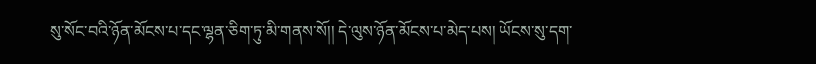སུ་སོང་བའི་ཉོན་མོངས་པ་དང་ལྷན་ཅིག་ཏུ་མི་གནས་སོ།། དེ་ལུས་ཉོན་མོངས་པ་མེད་པས། ཡོངས་སུ་དག་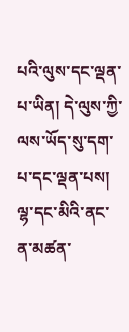པའི་ལུས་དང་ལྡན་པ་ཡིན། དེ་ལུས་ཀྱི་ལས་ཡོད་སུ་དག་པ་དང་ལྡན་པས། ལྷ་དང་མིའི་ནང་ན་མཚན་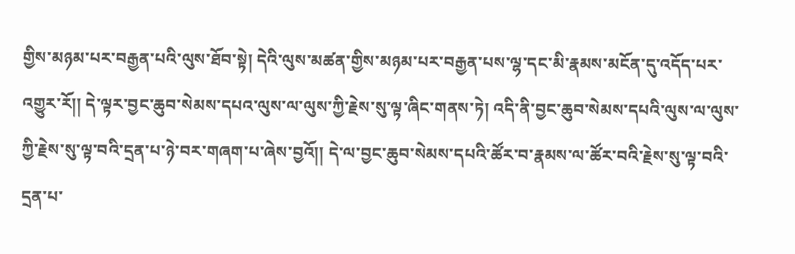གྱིས་མཉམ་པར་བརྒྱན་པའི་ལུས་ཐོབ་སྟེ། དེའི་ལུས་མཚན་གྱིས་མཉམ་པར་བརྒྱན་པས་ལྷ་དང་མི་རྣམས་མངོན་དུ་འདོད་པར་འགྱུར་རོ།། དེ་ལྟར་བྱང་ཆུབ་སེམས་དཔའ་ལུས་ལ་ལུས་ཀྱི་རྗེས་སུ་ལྟ་ཞིང་གནས་ཏེ། འདི་ནི་བྱང་ཆུབ་སེམས་དཔའི་ལུས་ལ་ལུས་ཀྱི་རྗེས་སུ་ལྟ་བའི་དྲན་པ་ཉེ་བར་གཞག་པ་ཞེས་བྱའོ།། དེ་ལ་བྱང་ཆུབ་སེམས་དཔའི་ཚོར་བ་རྣམས་ལ་ཚོར་བའི་རྗེས་སུ་ལྟ་བའི་དྲན་པ་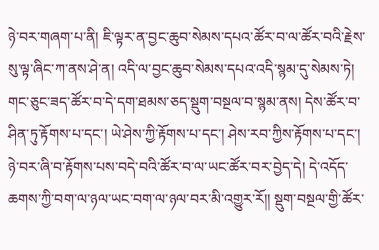ཉེ་བར་གཞག་པ་ནི། ཇི་ལྟར་ན་བྱང་ཆུབ་སེམས་དཔའ་ཚོར་བ་ལ་ཚོར་བའི་རྗེས་སུ་ལྟ་ཞིང་ཀ་ནས་ཤེ་ན། འདི་ལ་བྱང་ཆུབ་སེམས་དཔའ་འདི་སྙམ་དུ་སེམས་ཏེ། གང་ཅུང་ཟད་ཚོར་བ་དེ་དག་ཐམས་ཅད་སྡུག་བསྔལ་བ་སྙམ་ནས། དེས་ཚོར་བ་ཤིན་ཏུ་རྟོགས་པ་དང་། ཡེ་ཤེས་ཀྱི་རྟོགས་པ་དང་། ཤེས་རབ་ཀྱིས་རྟོགས་པ་དང་། ཉེ་བར་ཞི་བ་རྟོགས་པས་བདེ་བའི་ཚོར་བ་ལ་ཡང་ཚོར་བར་བྱེད་དེ། དེ་འདོད་ཆགས་ཀྱི་བག་ལ་ཉལ་ཡང་བག་ལ་ཉལ་བར་མི་འགྱུར་རོ།། སྡུག་བསྔལ་གྱི་ཚོར་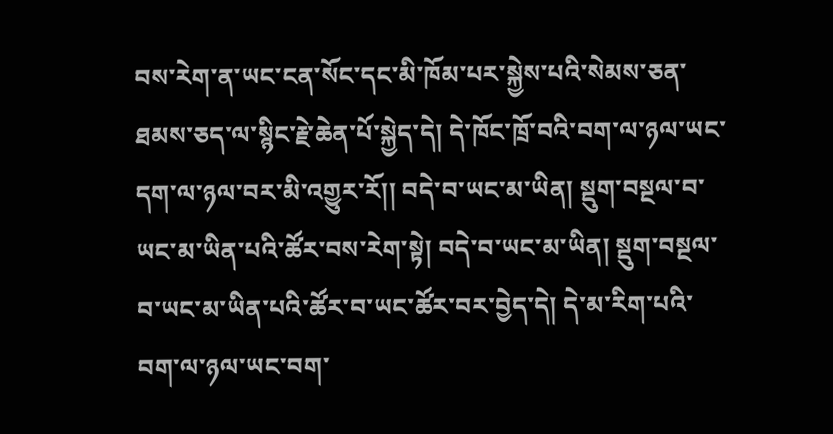བས་རེག་ན་ཡང་ངན་སོང་དང་མི་ཁོམ་པར་སྐྱེས་པའི་སེམས་ཅན་ཐམས་ཅད་ལ་སྙིང་རྗེ་ཆེན་པོ་སྐྱེད་དེ། དེ་ཁོང་ཁྲོ་བའི་བག་ལ་ཉལ་ཡང་དག་ལ་ཉལ་བར་མི་འགྱུར་རོ།། བདེ་བ་ཡང་མ་ཡིན། སྡུག་བསྔལ་བ་ཡང་མ་ཡིན་པའི་ཚོར་བས་རེག་སྟེ། བདེ་བ་ཡང་མ་ཡིན། སྡུག་བསྔལ་བ་ཡང་མ་ཡིན་པའི་ཚོར་བ་ཡང་ཚོར་བར་བྱེད་དེ། དེ་མ་རིག་པའི་བག་ལ་ཉལ་ཡང་བག་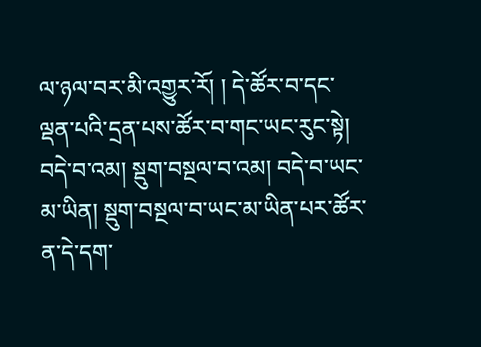ལ་ཉལ་བར་མི་འགྱུར་རོ། ། དེ་ཚོར་བ་དང་ལྡན་པའི་དྲན་པས་ཚོར་བ་གང་ཡང་རུང་སྟེ། བདེ་བ་འམ། སྡུག་བསྔལ་བ་འམ། བདེ་བ་ཡང་མ་ཡིན། སྡུག་བསྔལ་བ་ཡང་མ་ཡིན་པར་ཚོར་ན་དེ་དག་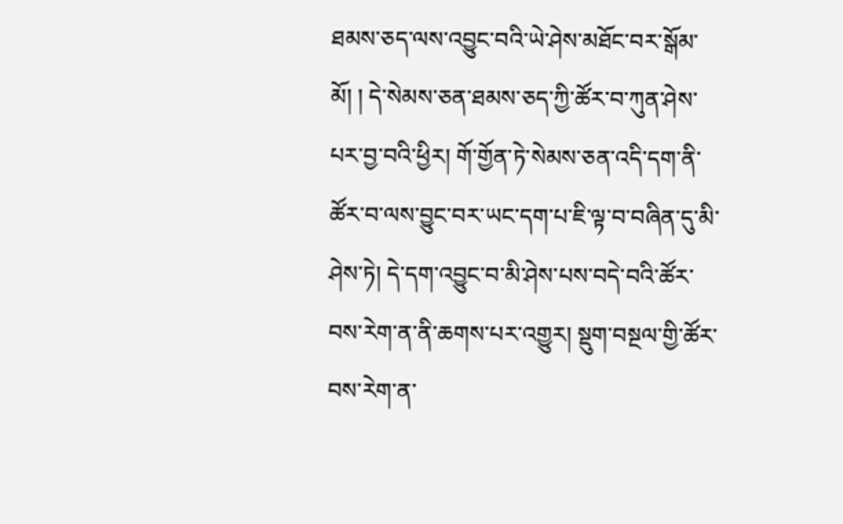ཐམས་ཅད་ལས་འབྱུང་བའི་ཡེ་ཤེས་མཐོང་བར་སྒོམ་མོ། ། དེ་སེམས་ཅན་ཐམས་ཅད་ཀྱི་ཚོར་བ་ཀུན་ཤེས་པར་བྱ་བའི་ཕྱིར། གོ་གྱོན་ཏེ་སེམས་ཅན་འདི་དག་ནི་ཚོར་བ་ལས་བྱུང་བར་ཡང་དག་པ་ཇི་ལྟ་བ་བཞིན་དུ་མི་ཤེས་ཏེ། དེ་དག་འབྱུང་བ་མི་ཤེས་པས་བདེ་བའི་ཚོར་བས་རེག་ན་ནི་ཆགས་པར་འགྱུར། སྡུག་བསྔལ་གྱི་ཚོར་བས་རེག་ན་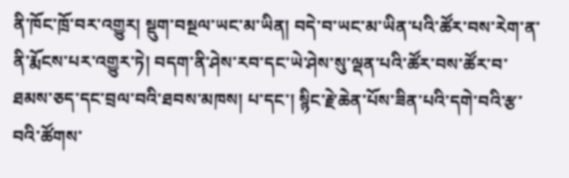ནི་ཁོང་ཁྲོ་བར་འགྱུར། སྡུག་བསྔལ་ཡང་མ་ཡིན། བདེ་བ་ཡང་མ་ཡིན་པའི་ཚོར་བས་རེག་ན་ནི་རྨོངས་པར་འགྱུར་ཏེ། བདག་ནི་ཤེས་རབ་དང་ཡེ་ཤེས་སུ་ལྡན་པའི་ཚོར་བས་ཚོར་བ་ཐམས་ཅད་དང་བྲལ་བའི་ཐབས་མཁས། པ་དང་། སྙིང་རྗེ་ཆེན་པོས་ཟིན་པའི་དགེ་བའི་རྩ་བའི་ཚོགས་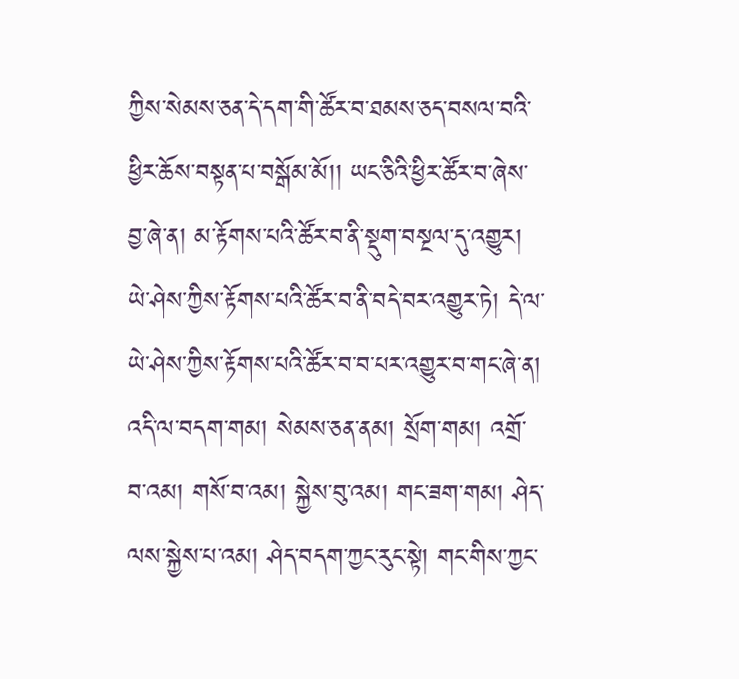ཀྱིས་སེམས་ཅན་དེ་དག་གི་ཚོར་བ་ཐམས་ཅད་བསལ་བའི་ཕྱིར་ཆོས་བསྟན་པ་བསྒོམ་མོ།། ཡང་ཅིའི་ཕྱིར་ཚོར་བ་ཞེས་བྱ་ཞེ་ན། མ་རྟོགས་པའི་ཚོར་བ་ནི་སྡུག་བསྔལ་དུ་འགྱུར། ཡེ་ཤེས་ཀྱིས་རྟོགས་པའི་ཚོར་བ་ནི་བདེ་བར་འགྱུར་ཏེ། དེ་ལ་ཡེ་ཤེས་ཀྱིས་རྟོགས་པའི་ཚོར་བ་བ་པར་འགྱུར་བ་གང་ཞེ་ན། འདི་ལ་བདག་གམ། སེམས་ཅན་ནམ། སྲོག་གམ། འགྲོ་བ་འམ། གསོ་བ་འམ། སྐྱེས་བུ་འམ། གང་ཟག་གམ། ཤེད་ལས་སྐྱེས་པ་འམ། ཤེད་བདག་ཀྱང་རུང་སྟེ། གང་གིས་ཀྱང་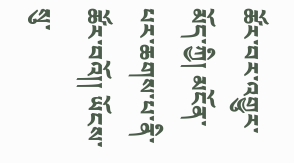ཚོར་བར་འགྱུར་མོད་ཀྱི། མངོན་པར་ཆགས་པ་ནི་ཚོར་བའོ།། ཡོངས་སུ་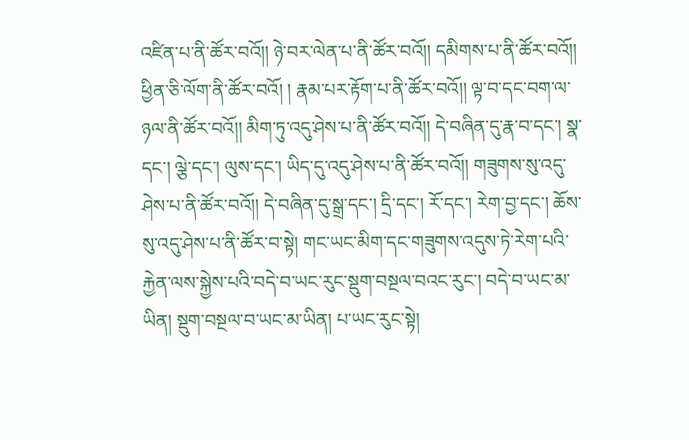འཛིན་པ་ནི་ཚོར་བའོ།། ཉེ་བར་ལེན་པ་ནི་ཚོར་བའོ།། དམིགས་པ་ནི་ཚོར་བའོ།། ཕྱིན་ཅི་ལོག་ནི་ཚོར་བའོ། ། རྣམ་པར་རྟོག་པ་ནི་ཚོར་བའོ།། ལྟ་བ་དང་བག་ལ་ཉལ་ནི་ཚོར་བའོ།། མིག་ཏུ་འདུ་ཤེས་པ་ནི་ཚོར་བའོ།། དེ་བཞིན་དུ་རྣ་བ་དང་། སྣ་དང་། ལྕེ་དང་། ལུས་དང་། ཡིད་དུ་འདུ་ཤེས་པ་ནི་ཚོར་བའོ།། གཟུགས་སུ་འདུ་ཤེས་པ་ནི་ཚོར་བའོ།། དེ་བཞིན་དུ་སྒྲ་དང་། དྲི་དང་། རོ་དང་། རེག་བྱ་དང་། ཆོས་སུ་འདུ་ཤེས་པ་ནི་ཚོར་བ་སྟེ། གང་ཡང་མིག་དང་གཟུགས་འདུས་ཏེ་རེག་པའི་རྐྱེན་ལས་སྐྱེས་པའི་བདེ་བ་ཡང་རུང་སྡུག་བསྔལ་བའང་རུང་། བདེ་བ་ཡང་མ་ཡིན། སྡུག་བསྔལ་བ་ཡང་མ་ཡིན། པ་ཡང་རུང་སྟེ།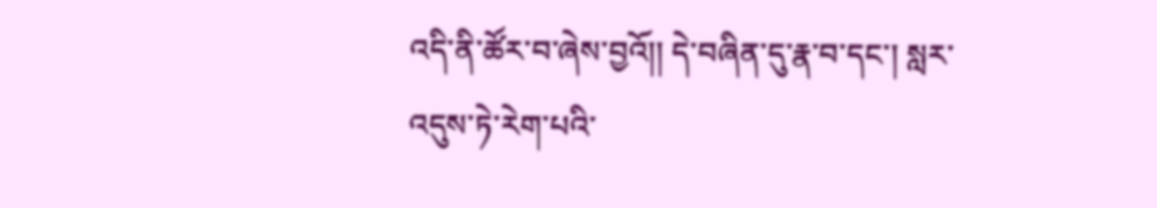འདི་ནི་ཚོར་བ་ཞེས་བྱའོ།། དེ་བཞིན་དུ་རྣ་བ་དང་། སླར་འདུས་ཏེ་རེག་པའི་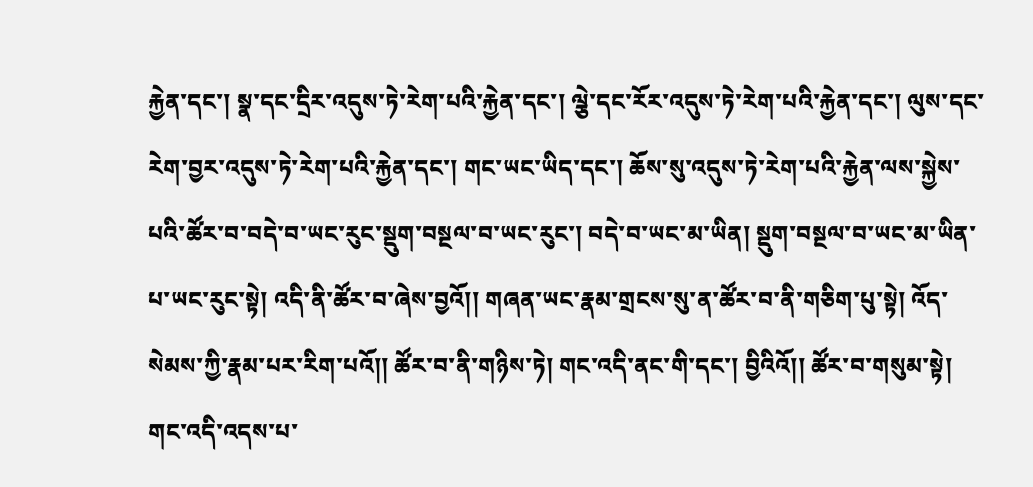རྐྱེན་དང་། སྣ་དང་དྲིར་འདུས་ཏེ་རེག་པའི་རྐྱེན་དང་། ལྕེ་དང་རོར་འདུས་ཏེ་རེག་པའི་རྐྱེན་དང་། ལུས་དང་རེག་བྱར་འདུས་ཏེ་རེག་པའི་རྐྱེན་དང་། གང་ཡང་ཡིད་དང་། ཆོས་སུ་འདུས་ཏེ་རེག་པའི་རྐྱེན་ལས་སྐྱེས་པའི་ཚོར་བ་བདེ་བ་ཡང་རུང་སྡུག་བསྔལ་བ་ཡང་རུང་། བདེ་བ་ཡང་མ་ཡིན། སྡུག་བསྔལ་བ་ཡང་མ་ཡིན་པ་ཡང་རུང་སྟེ། འདི་ནི་ཚོར་བ་ཞེས་བྱའོ།། གཞན་ཡང་རྣམ་གྲངས་སུ་ན་ཚོར་བ་ནི་གཅིག་པུ་སྟེ། འོད་སེམས་ཀྱི་རྣམ་པར་རིག་པའོ།། ཚོར་བ་ནི་གཉིས་ཏེ། གང་འདི་ནང་གི་དང་། བྱིའིའོ།། ཚོར་བ་གསུམ་སྟེ། གང་འདི་འདས་པ་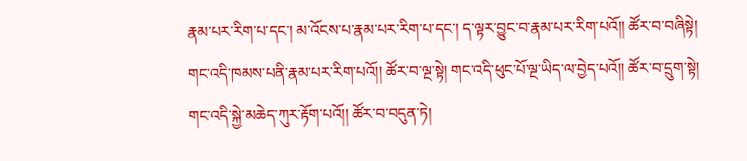རྣམ་པར་རིག་པ་དང་། མ་འོངས་པ་རྣམ་པར་རིག་པ་དང་། ད་ལྟར་བྱུང་བ་རྣམ་པར་རིག་པའོ།། ཚོར་བ་བཞིསྟེ། གང་འདི་ཁམས་པནི་རྣམ་པར་རིག་པའོ།། ཚོར་བ་ལྔ་སྟེ། གང་འདི་ཕུང་པོ་ལྔ་ཡིད་ལ་བྱེད་པའོ།། ཚོར་བ་དྲུག་སྟེ། གང་འདི་སྐྱེ་མཆེད་ཀུར་རྟོག་པའོ།། ཚོར་བ་བདུན་ཏེ།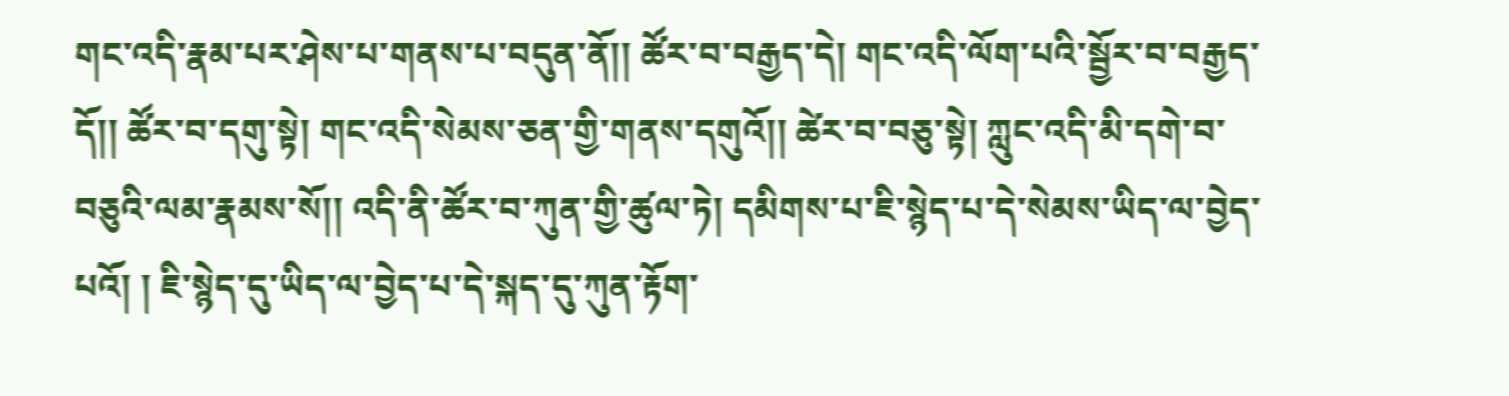གང་འདི་རྣམ་པར་ཤེས་པ་གནས་པ་བདུན་ནོ།། ཚོར་བ་བརྒྱད་དེ། གང་འདི་ལོག་པའི་སྦྱོར་བ་བརྒྱད་དོ།། ཚོར་བ་དགུ་སྟེ། གང་འདི་སེམས་ཅན་གྱི་གནས་དགུའོ།། ཚེར་བ་བཅུ་སྟེ། ཀླུང་འདི་མི་དགེ་བ་བཅུའི་ལམ་རྣམས་སོ།། འདི་ནི་ཚོར་བ་ཀུན་གྱི་ཚུལ་ཏེ། དམིགས་པ་ཇི་སྙེད་པ་དེ་སེམས་ཡིད་ལ་བྱེད་པའོ། ། ཇི་སྙེད་དུ་ཡིད་ལ་བྱེད་པ་དེ་སྐད་དུ་ཀུན་རྟོག་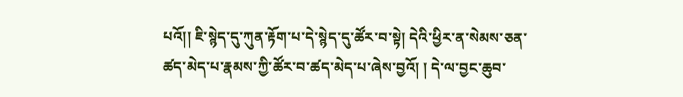པའོ།། ཇི་སྙེད་དུ་ཀུན་རྟོག་པ་དེ་སྙེད་དུ་ཚོར་བ་སྟེ། དེའི་ཕྱིར་ན་སེམས་ཅན་ཚད་མེད་པ་རྣམས་ཀྱི་ཚོར་བ་ཚད་མེད་པ་ཞེས་བྱའོ། ། དེ་ལ་བྱང་ཆུབ་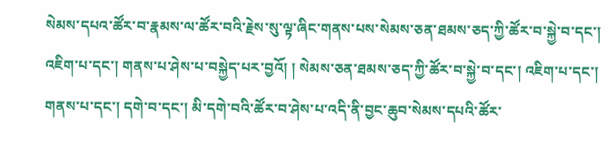སེམས་དཔའ་ཚོར་བ་རྣམས་ལ་ཚོར་བའི་རྗེས་སུ་ལྟ་ཞིང་གནས་པས་སེམས་ཅན་ཐམས་ཅད་ཀྱི་ཚོར་བ་སྐྱེ་བ་དང་། འཇིག་པ་དང་། གནས་པ་ཤེས་པ་བསྐྱེད་པར་བྱའོ། ། སེམས་ཅན་ཐམས་ཅད་ཀྱི་ཚོར་བ་སྐྱེ་བ་དང་། འཇིག་པ་དང་། གནས་པ་དང་། དགེ་བ་དང་། མི་དགེ་བའི་ཚོར་བ་ཤེས་པ་འདི་ནི་བྱང་ཆུབ་སེམས་དཔའི་ཚོར་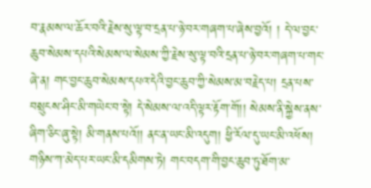བ་རྣམས་ལ་ཆོར་བའི་རྗེས་སུ་ལྟ་བ་དྲན་པ་ཉེ་བར་གཞག་པ་ཞེས་བྱའོ། ། དེ་ལ་བྱང་ཆུབ་སེམས་དཔའི་སེམས་ལ་སེམས་ཀྱི་རྗེས་སུ་ལྟ་བའི་དྲན་པ་ཉེ་བར་གཞག་པ་གང་ཞེ་ན། གང་བྱང་ཆུབ་སེམས་དཔའ་དེའི་བྱང་ཆུབ་ཀྱི་སེམས་མ་བརྗེད་པ། དྲན་པས་བསྲུངས་ཤིང་མི་གཡེང་བ་སྟེ། དེ་སེམས་ལ་འདི་ལྟར་རྟོག་གོ།། སེམས་ནི་སྐྱེས་ནས་ཞིག་ཅིང་ཞུ་སྟེ། མི་གནས་པའོ།། ནང་ན་ཡང་མི་འདུག། ཕྱི་རོལ་དུ་ཡང་མི་འཕོས། གཉིས་ཀ་མེད་པར་ཡང་མི་དམིགས་ཏེ། གང་བདག་གི་བྱང་ཆུབ་ཏུ་ཐོག་མ་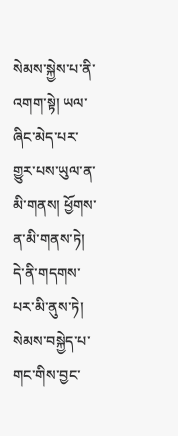སེམས་སྐྱེས་པ་ནི་འགག་སྟེ། ཡལ་ཞིང་མེད་པར་གྱུར་པས་ཡུལ་ན་མི་གནས། ཕྱོགས་ན་མི་གནས་ཏེ། དེ་ནི་གདགས་པར་མི་ནུས་ཏེ། སེམས་བསྐྱེད་པ་གང་གིས་བྱང་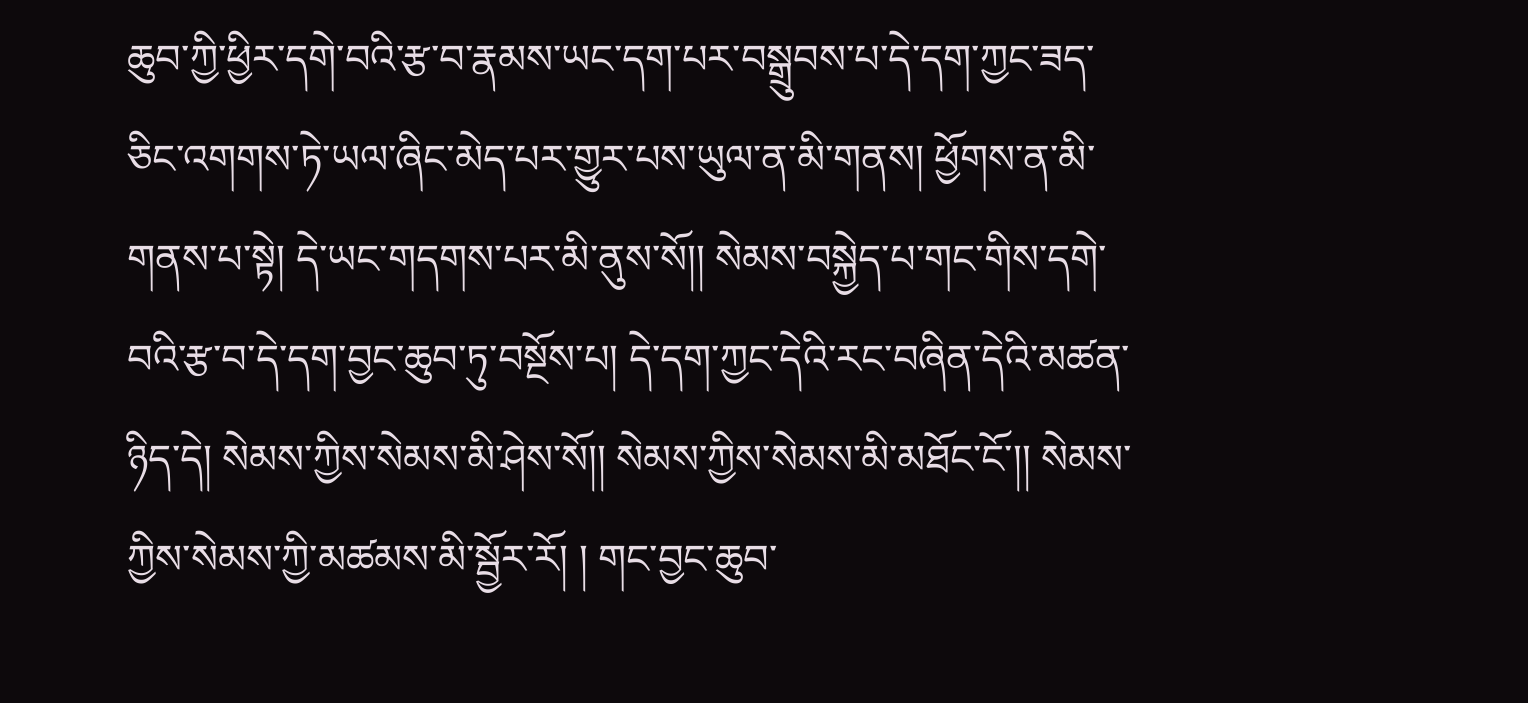ཆུབ་ཀྱི་ཕྱིར་དགེ་བའི་རྩ་བ་རྣམས་ཡང་དག་པར་བསྒྲུབས་པ་དེ་དག་ཀྱང་ཟད་ཅིང་འགགས་ཏེ་ཡལ་ཞིང་མེད་པར་གྱུར་པས་ཡུལ་ན་མི་གནས། ཕྱོགས་ན་མི་གནས་པ་སྟེ། དེ་ཡང་གདགས་པར་མི་ནུས་སོ།། སེམས་བསྐྱེད་པ་གང་གིས་དགེ་བའི་རྩ་བ་དེ་དག་བྱང་ཆུབ་ཏུ་བསྔོས་པ། དེ་དག་ཀྱང་དེའི་རང་བཞིན་དེའི་མཚན་ཉིད་དེ། སེམས་ཀྱིས་སེམས་མི་ཤེས་སོ།། སེམས་ཀྱིས་སེམས་མི་མཐོང་ངོ་།། སེམས་ཀྱིས་སེམས་ཀྱི་མཚམས་མི་སྦྱོར་རོ། ། གང་བྱང་ཆུབ་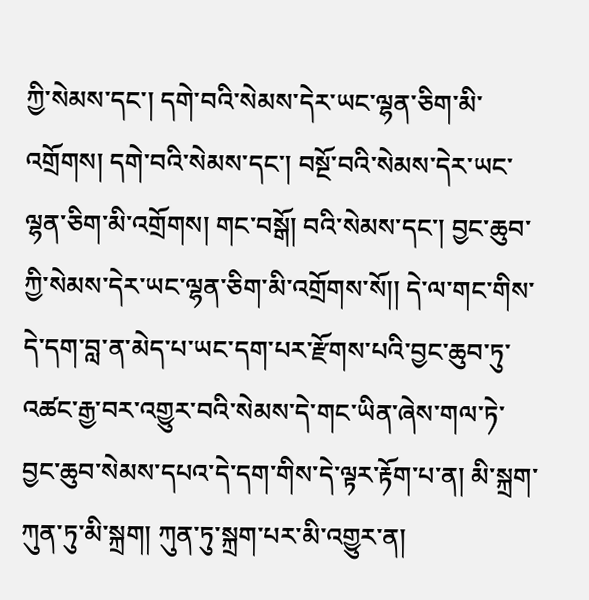ཀྱི་སེམས་དང་། དགེ་བའི་སེམས་དེར་ཡང་ལྷན་ཅིག་མི་འགྲོགས། དགེ་བའི་སེམས་དང་། བསྔོ་བའི་སེམས་དེར་ཡང་ལྷན་ཅིག་མི་འགྲོགས། གང་བསྒོ། བའི་སེམས་དང་། བྱང་ཆུབ་ཀྱི་སེམས་དེར་ཡང་ལྷན་ཅིག་མི་འགྲོགས་སོ།། དེ་ལ་གང་གིས་དེ་དག་བླ་ན་མེད་པ་ཡང་དག་པར་རྫོགས་པའི་བྱང་ཆུབ་ཏུ་འཚང་རྒྱ་བར་འགྱུར་བའི་སེམས་དེ་གང་ཡིན་ཞེས་གལ་ཏེ་བྱང་ཆུབ་སེམས་དཔའ་དེ་དག་གིས་དེ་ལྟར་རྟོག་པ་ན། མི་སྐྲག་ཀུན་ཏུ་མི་སྐྲག། ཀུན་ཏུ་སྐྲག་པར་མི་འགྱུར་ན།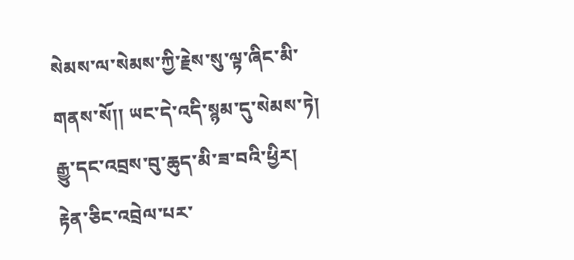སེམས་ལ་སེམས་ཀྱི་རྗེས་སུ་ལྟ་ཞིང་མི་གནས་སོ།། ཡང་དེ་འདི་སྙམ་དུ་སེམས་ཏེ། རྒྱུ་དང་འབྲས་བུ་ཆུད་མི་ཟ་བའི་ཕྱིར། རྟེན་ཅིང་འབྲེལ་པར་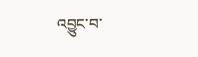འབྱུང་བ་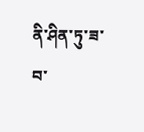ནི་ཤིན་ཏུ་ཟ་བ་